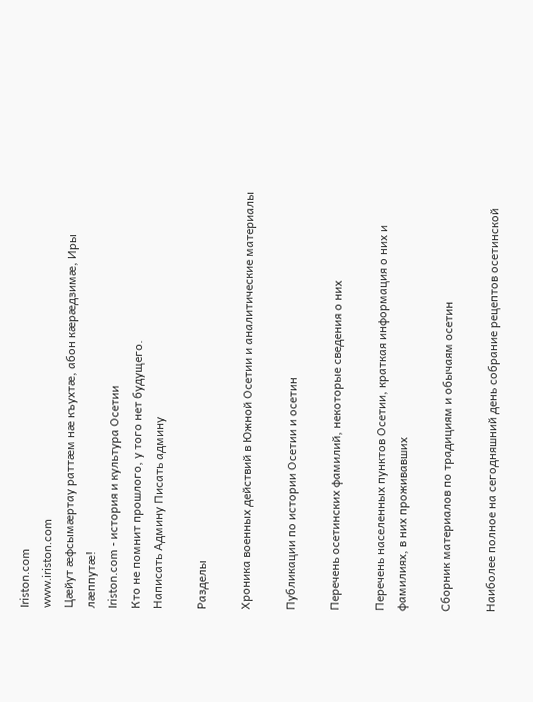Iriston.com
www.iriston.com
Цæйут æфсымæртау раттæм нæ къухтæ, абон кæрæдзимæ, Иры лæппутæ!
Iriston.com - история и культура Осетии
Кто не помнит прошлого, у того нет будущего.
Написать Админу Писать админу

Разделы

Хроника военных действий в Южной Осетии и аналитические материалы

Публикации по истории Осетии и осетин

Перечень осетинских фамилий, некоторые сведения о них

Перечень населенных пунктов Осетии, краткая информация о них и фамилиях, в них проживавших

Сборник материалов по традициям и обычаям осетин

Наиболее полное на сегодняшний день собрание рецептов осетинской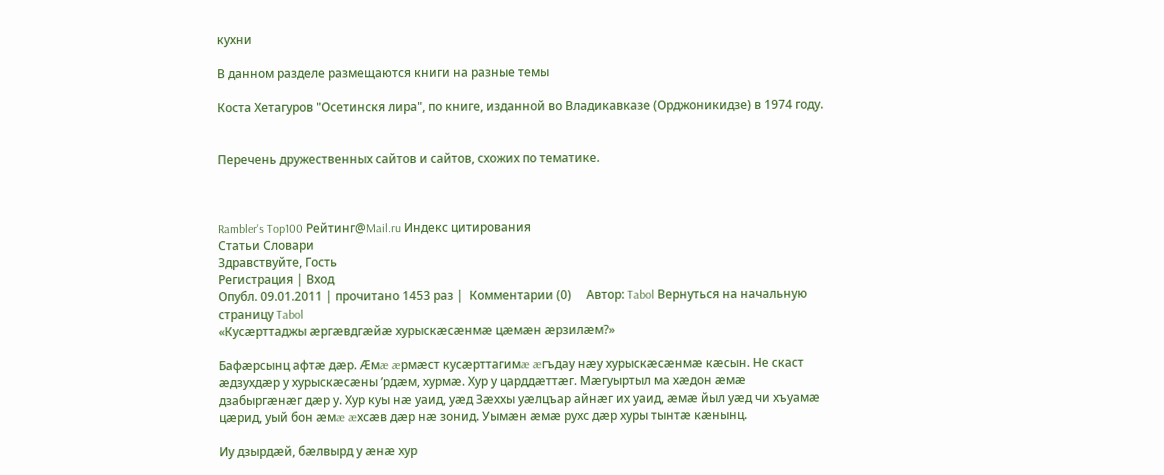кухни

В данном разделе размещаются книги на разные темы

Коста Хетагуров "Осетинскя лира", по книге, изданной во Владикавказе (Орджоникидзе) в 1974 году.


Перечень дружественных сайтов и сайтов, схожих по тематике.



Rambler's Top100 Рейтинг@Mail.ru Индекс цитирования
Статьи Словари
Здравствуйте, Гость
Регистрация | Вход
Опубл. 09.01.2011 | прочитано 1453 раз |  Комментарии (0)     Автор: Tabol Вернуться на начальную страницу Tabol
«Кусæрттаджы æргæвдгæйæ хурыскæсæнмæ цæмæн æрзилæм?»

Бафæрсынц афтæ дæр. Æмæ æрмæст кусæрттагимæ æгъдау нæу хурыскæсæнмæ кæсын. Не скаст æдзухдæр у хурыскæсæны ’рдæм, хурмæ. Хур у царддæттæг. Мæгуыртыл ма хæдон æмæ дзабыргæнæг дæр у. Хур куы нæ уаид, уæд Зæххы уæлцъар айнæг их уаид, æмæ йыл уæд чи хъуамæ цæрид, уый бон æмæ æхсæв дæр нæ зонид. Уымæн æмæ рухс дæр хуры тынтæ кæнынц.

Иу дзырдæй, бæлвырд у æнæ хур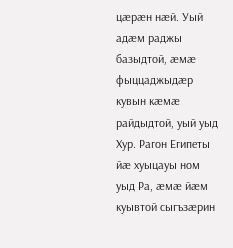цæрæн нæй. Уый адæм раджы базыдтой, æмæ фыццаджыдæр кувын кæмæ райдыдтой, уый уыд Хур. Рагон Египеты йæ хуыцауы ном уыд Ра, æмæ йæм куывтой сыгъзæрин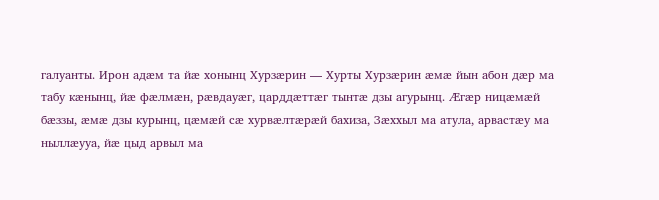галуанты. Ирон адæм та йæ хонынц Хурзæрин — Хурты Хурзæрин æмæ йын абон дæр ма табу кæнынц, йæ фæлмæн, рæвдауæг, царддæттæг тынтæ дзы агурынц. Æгæр ницæмæй бæззы, æмæ дзы курынц, цæмæй сæ хурвæлтæрæй бахиза, Зæххыл ма атула, арвастæу ма ныллæууа, йæ цыд арвыл ма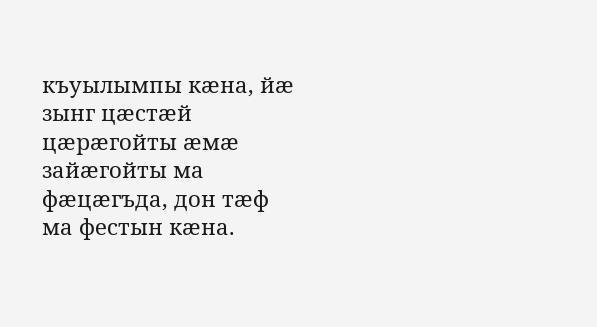къуылымпы кæна, йæ зынг цæстæй цæрæгойты æмæ зайæгойты ма фæцæгъда, дон тæф ма фестын кæна.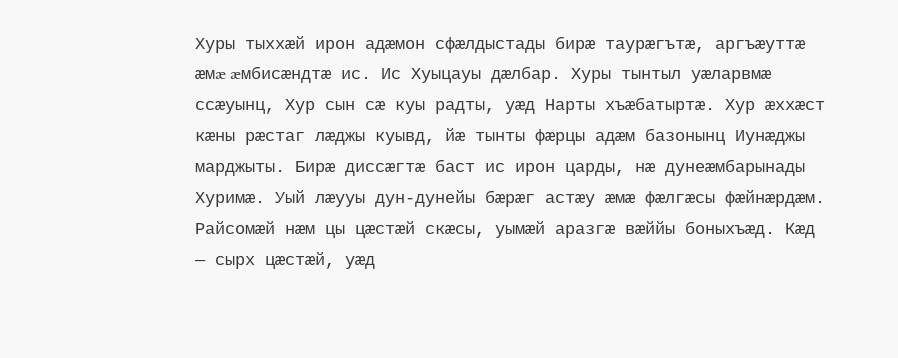Хуры тыххæй ирон адæмон сфæлдыстады бирæ таурæгътæ, аргъæуттæ æмæ æмбисæндтæ ис. Ис Хуыцауы дæлбар. Хуры тынтыл уæларвмæ ссæуынц, Хур сын сæ куы радты, уæд Нарты хъæбатыртæ. Хур æххæст кæны рæстаг лæджы куывд, йæ тынты фæрцы адæм базонынц Иунæджы марджыты. Бирæ диссæгтæ баст ис ирон царды, нæ дунеæмбарынады Хуримæ. Уый лæууы дун-дунейы бæрæг астæу æмæ фæлгæсы фæйнæрдæм. Райсомæй нæм цы цæстæй скæсы, уымæй аразгæ вæййы боныхъæд. Кæд — сырх цæстæй, уæд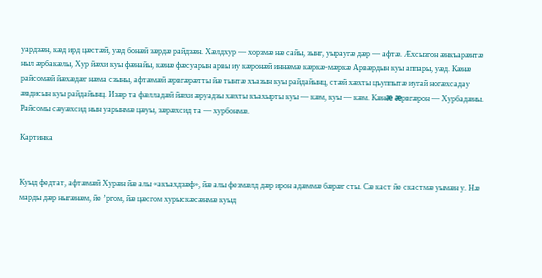уардзæн, кæд ирд цæстæй, уæд бонæй зæрдæ райдзæн. Хæлдхур — хорзмæ нæ сайы, зынг, уыраугæ дæр — афтæ. Æхсызгон æнкъарæнтæ ныл æрбакæлы, Хур йæхи куы фæнайы, кæнæ фæсуарын арвы иу кæронæй иннæмæ кæркæ-мæркæ Арвæрдын куы аппары, уæд. Кæнæ райсомæй йæхæдæг нæма сзыны, афтæмæй æрвгæрæтты йæ тынтæ хъазын куы райдайынц, стæй хæхты цъуппытæ иугай ногæхсадау æвдисын куы райдайынц. Изæр та фæлладæй йæхи æруадзы хæхты къахырты куы — кæм, куы — кæм. Кæнæ æрвгæрон — Хурбадæны. Райсомы сæуæхсид нын уарынмæ цæуы, зæрæхсид та — хурбонмæ.

Картинка


Куыд федтат, афтæмæй Хурæн йæ алы «акъахдзæф», йæ алы фезмæлд дæр ирон адæммæ бæрæг сты. Сæ каст йе скастмæ уымæн у. Нæ марды дæр ныгæнæм, йе ’ргом, йæ цæсгом хурыскæсæнмæ куыд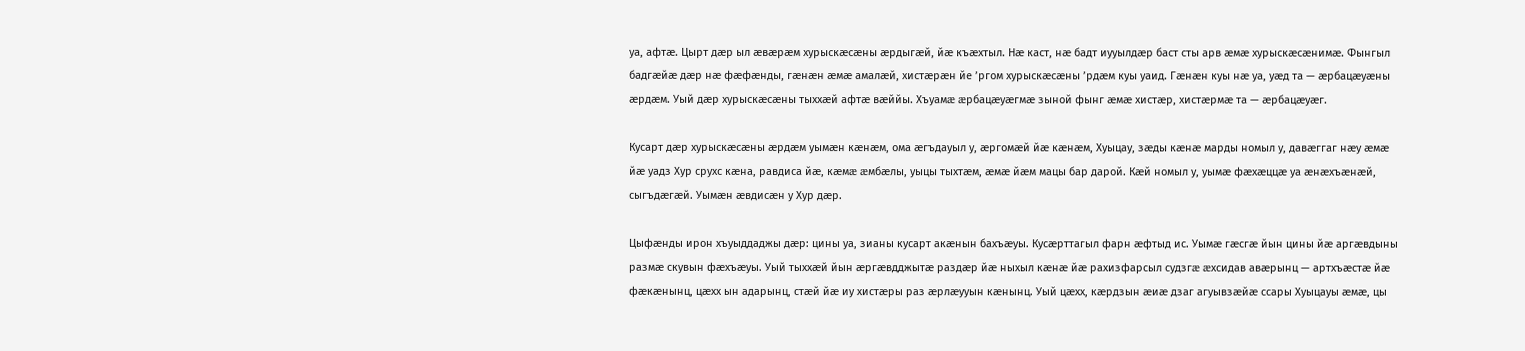уа, афтæ. Цырт дæр ыл æвæрæм хурыскæсæны æрдыгæй, йæ къæхтыл. Нæ каст, нæ бадт иууылдæр баст сты арв æмæ хурыскæсæнимæ. Фынгыл бадгæйæ дæр нæ фæфæнды, гæнæн æмæ амалæй, хистæрæн йе ’ргом хурыскæсæны ’рдæм куы уаид. Гæнæн куы нæ уа, уæд та — æрбацæуæны æрдæм. Уый дæр хурыскæсæны тыххæй афтæ вæййы. Хъуамæ æрбацæуæгмæ зыной фынг æмæ хистæр, хистæрмæ та — æрбацæуæг.

Кусарт дæр хурыскæсæны æрдæм уымæн кæнæм, ома æгъдауыл у, æргомæй йæ кæнæм, Хуыцау, зæды кæнæ марды номыл у, давæггаг нæу æмæ йæ уадз Хур срухс кæна, равдиса йæ, кæмæ æмбæлы, уыцы тыхтæм, æмæ йæм мацы бар дарой. Кæй номыл у, уымæ фæхæццæ уа æнæхъæнæй, сыгъдæгæй. Уымæн æвдисæн у Хур дæр.

Цыфæнды ирон хъуыддаджы дæр: цины уа, зианы кусарт акæнын бахъæуы. Кусæрттагыл фарн æфтыд ис. Уымæ гæсгæ йын цины йæ аргæвдыны размæ скувын фæхъæуы. Уый тыххæй йын æргæвдджытæ раздæр йæ ныхыл кæнæ йæ рахизфарсыл судзгæ æхсидав авæрынц — артхъæстæ йæ фæкæнынц, цæхх ын адарынц, стæй йæ иу хистæры раз æрлæууын кæнынц. Уый цæхх, кæрдзын æиæ дзаг агуывзæйæ ссары Хуыцауы æмæ, цы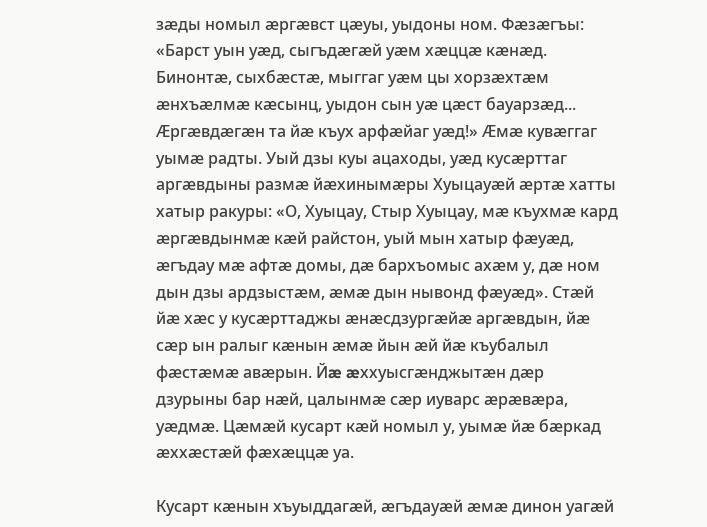зæды номыл æргæвст цæуы, уыдоны ном. Фæзæгъы: «Барст уын уæд, сыгъдæгæй уæм хæццæ кæнæд. Бинонтæ, сыхбæстæ, мыггаг уæм цы хорзæхтæм æнхъæлмæ кæсынц, уыдон сын уæ цæст бауарзæд... Æргæвдæгæн та йæ къух арфæйаг уæд!» Æмæ кувæггаг уымæ радты. Уый дзы куы ацаходы, уæд кусæрттаг аргæвдыны размæ йæхинымæры Хуыцауæй æртæ хатты хатыр ракуры: «О, Хуыцау, Стыр Хуыцау, мæ къухмæ кард æргæвдынмæ кæй райстон, уый мын хатыр фæуæд, æгъдау мæ афтæ домы, дæ бархъомыс ахæм у, дæ ном дын дзы ардзыстæм, æмæ дын нывонд фæуæд». Стæй йæ хæс у кусæрттаджы æнæсдзургæйæ аргæвдын, йæ сæр ын ралыг кæнын æмæ йын æй йæ къубалыл фæстæмæ авæрын. Йæ æххуысгæнджытæн дæр дзурыны бар нæй, цалынмæ сæр иуварс æрæвæра, уæдмæ. Цæмæй кусарт кæй номыл у, уымæ йæ бæркад æххæстæй фæхæццæ уа.

Кусарт кæнын хъуыддагæй, æгъдауæй æмæ динон уагæй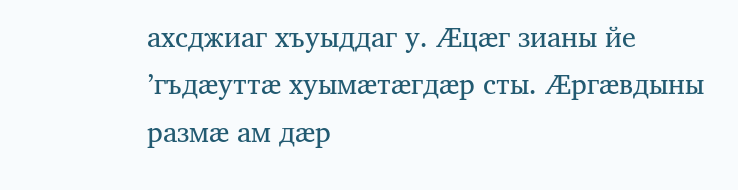ахсджиаг хъуыддаг у. Æцæг зианы йе ’гъдæуттæ хуымæтæгдæр сты. Æргæвдыны размæ ам дæр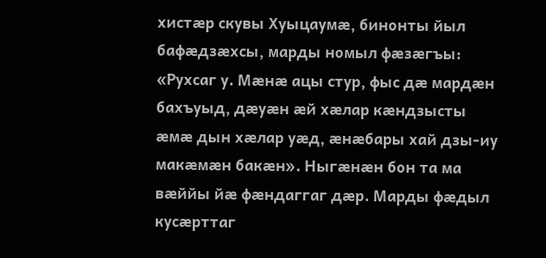хистæр скувы Хуыцаумæ, бинонты йыл бафæдзæхсы, марды номыл фæзæгъы: «Рухсаг у. Мæнæ ацы стур, фыс дæ мардæн бахъуыд, дæуæн æй хæлар кæндзысты æмæ дын хæлар уæд, æнæбары хай дзы-иу макæмæн бакæн». Ныгæнæн бон та ма вæййы йæ фæндаггаг дæр. Марды фæдыл кусæрттаг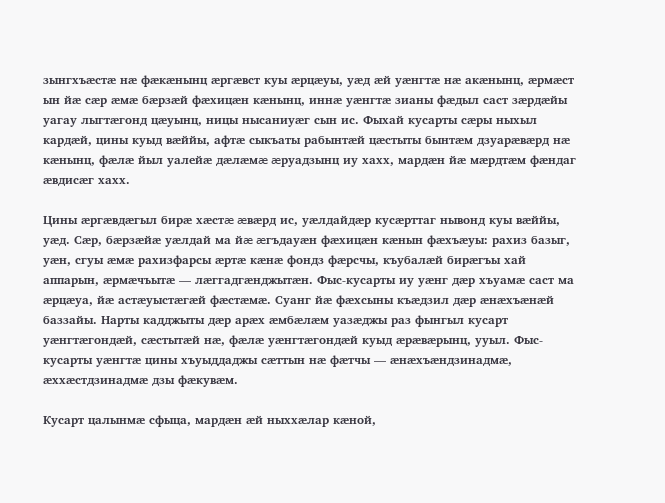зынгхъæстæ нæ фæкæнынц æргæвст куы æрцæуы, уæд æй уæнгтæ нæ акæнынц, æрмæст ын йæ сæр æмæ бæрзæй фæхицæн кæнынц, иннæ уæнгтæ зианы фæдыл саст зæрдæйы уагау лыгтæгонд цæуынц, ницы нысаниуæг сын ис. Фыхай кусарты сæры ныхыл кардæй, цины куыд вæййы, афтæ сыкъаты рабынтæй цæстыты бынтæм дзуарæвæрд нæ кæнынц, фæлæ йыл уалейæ дæлæмæ æруадзынц иу хахх, мардæн йæ мæрдтæм фæндаг æвдисæг хахх.

Цины æргæвдæгыл бирæ хæстæ æвæрд ис, уæлдайдæр кусæрттаг нывонд куы вæййы, уæд. Сæр, бæрзæйæ уæлдай ма йæ æгъдауæн фæхицæн кæнын фæхъæуы: рахиз базыг, уæн, сгуы æмæ рахизфарсы æртæ кæнæ фондз фæрсчы, къубалæй бирæгъы хай аппарын, æрмæчъытæ — лæггадгæнджытæн. Фыс-кусарты иу уæнг дæр хъуамæ саст ма æрцæуа, йæ астæуыстæгæй фæстæмæ. Суанг йæ фæхсыны къæдзил дæр æнæхъæнæй баззайы. Нарты кадджыты дæр арæх æмбæлæм уазæджы раз фынгыл кусарт уæнгтæгондæй, сæстытæй нæ, фæлæ уæнгтæгондæй куыд æрæвæрынц, ууыл. Фыс-кусарты уæнгтæ цины хъуыддаджы сæттын нæ фæтчы — æнæхъæндзинадмæ, æххæстдзинадмæ дзы фæкувæм.

Кусарт цалынмæ сфыца, мардæн æй ныххæлар кæной,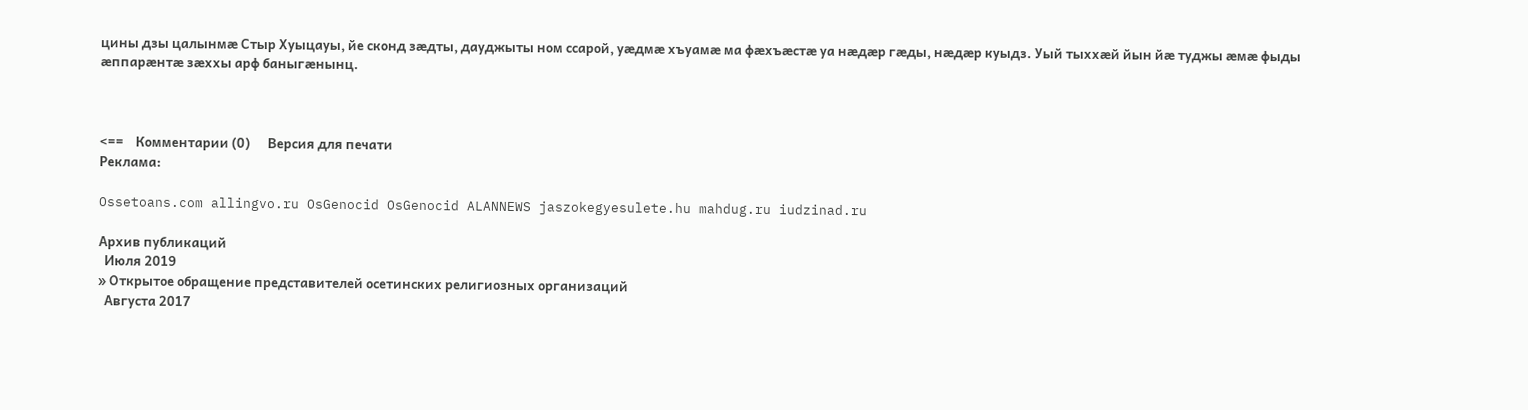цины дзы цалынмæ Стыр Хуыцауы, йе сконд зæдты, дауджыты ном ссарой, уæдмæ хъуамæ ма фæхъæстæ уа нæдæр гæды, нæдæр куыдз. Уый тыххæй йын йæ туджы æмæ фыды æппарæнтæ зæххы арф баныгæнынц.



<==    Комментарии (0)      Версия для печати
Реклама:

Ossetoans.com allingvo.ru OsGenocid OsGenocid ALANNEWS jaszokegyesulete.hu mahdug.ru iudzinad.ru

Архив публикаций
  Июля 2019
» Открытое обращение представителей осетинских религиозных организаций
  Августа 2017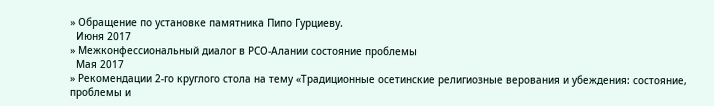» Обращение по установке памятника Пипо Гурциеву.
  Июня 2017
» Межконфессиональный диалог в РСО-Алании состояние проблемы
  Мая 2017
» Рекомендации 2-го круглого стола на тему «Традиционные осетинские религиозные верования и убеждения: состояние, проблемы и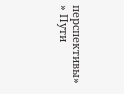перспективы»
» Пути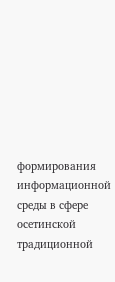формирования информационной среды в сфере осетинской традиционной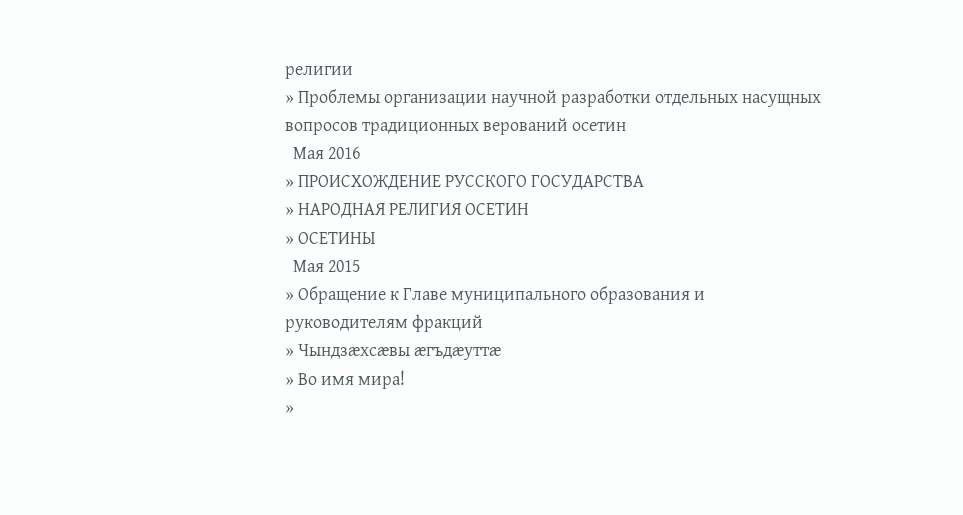религии
» Проблемы организации научной разработки отдельных насущных вопросов традиционных верований осетин
  Мая 2016
» ПРОИСХОЖДЕНИЕ РУССКОГО ГОСУДАРСТВА
» НАРОДНАЯ РЕЛИГИЯ ОСЕТИН
» ОСЕТИНЫ
  Мая 2015
» Обращение к Главе муниципального образования и руководителям фракций
» Чындзӕхсӕвы ӕгъдӕуттӕ
» Во имя мира!
»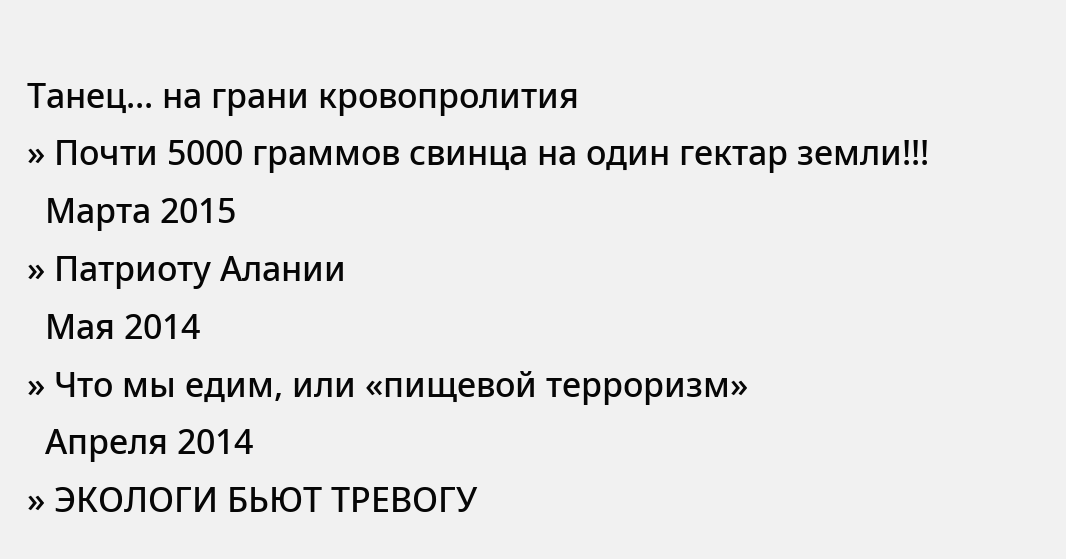Танец... на грани кровопролития
» Почти 5000 граммов свинца на один гектар земли!!!
  Марта 2015
» Патриоту Алании
  Мая 2014
» Что мы едим, или «пищевой терроризм»
  Апреля 2014
» ЭКОЛОГИ БЬЮТ ТРЕВОГУ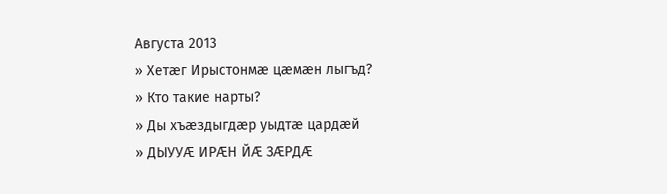Августа 2013
» Хетӕг Ирыстонмӕ цӕмӕн лыгъд?
» Кто такие нарты?
» Ды хъæздыгдæр уыдтæ цардæй
» ДЫУУӔ ИРӔН ЙӔ ЗӔРДӔ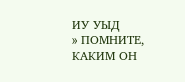ИУ УЫД
» ПОМНИТЕ, КАКИМ ОН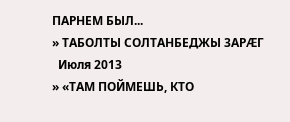ПАРНЕМ БЫЛ...
» ТАБОЛТЫ СОЛТАНБЕДЖЫ 3АРӔГ
  Июля 2013
» «ТАМ ПОЙМЕШЬ, КТО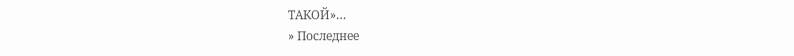ТАКОЙ»…
» Последнее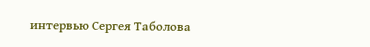интервью Сергея Таболова